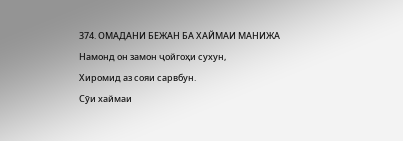374. ОМАДАНИ БЕЖАН БА ХАЙМАИ МАНИЖА
Намонд он замон ҷойгоҳи сухун,
Хиромид аз сояи сарвбун.
Сӯи хаймаи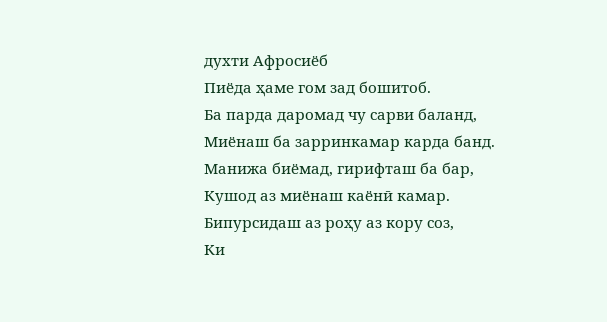духти Афросиёб
Пиёда ҳаме гом зад бошитоб.
Ба парда даромад чу сарви баланд,
Миёнаш ба зарринкамар карда банд.
Манижа биёмад, гирифташ ба бар,
Кушод аз миёнаш каёнӣ камар.
Бипурсидаш аз роҳу аз кору соз,
Ки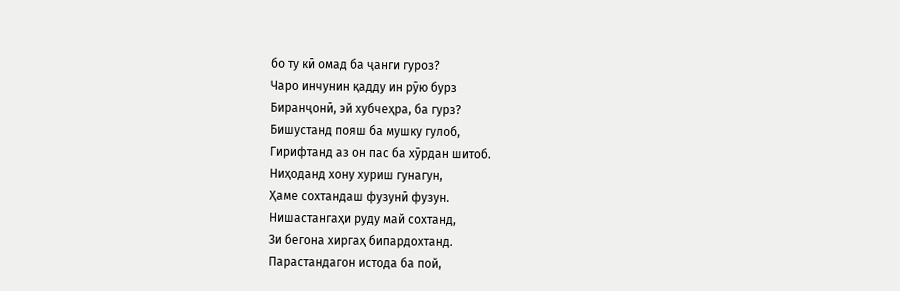бо ту кӣ омад ба ҷанги гуроз?
Чаро инчунин қадду ин рӯю бурз
Биранҷонӣ, эй хубчеҳра, ба гурз?
Бишустанд пояш ба мушку гулоб,
Гирифтанд аз он пас ба хӯрдан шитоб.
Ниҳоданд хону хуриш гунагун,
Ҳаме сохтандаш фузунӣ фузун.
Нишастангаҳи руду май сохтанд,
Зи бегона хиргаҳ бипардохтанд.
Парастандагон истода ба пой,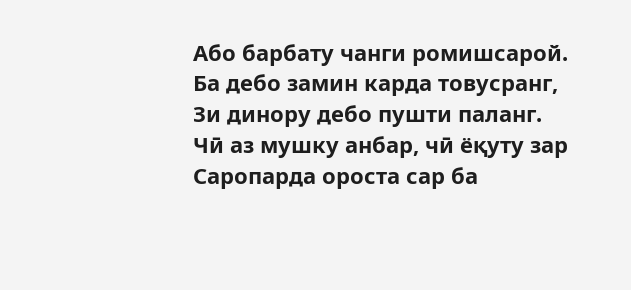Або барбату чанги ромишсарой.
Ба дебо замин карда товусранг,
Зи динору дебо пушти паланг.
Чӣ аз мушку анбар, чӣ ёқуту зар
Саропарда ороста сар ба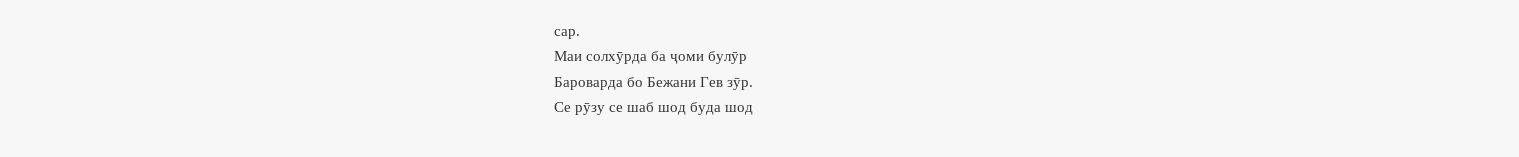сар.
Маи солхӯрда ба ҷоми булӯр
Бароварда бо Бежани Гев зӯр.
Се рӯзу се шаб шод буда шод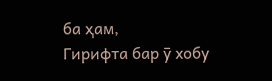ба ҳам,
Гирифта бар ӯ хобу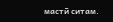мастӣ ситам.